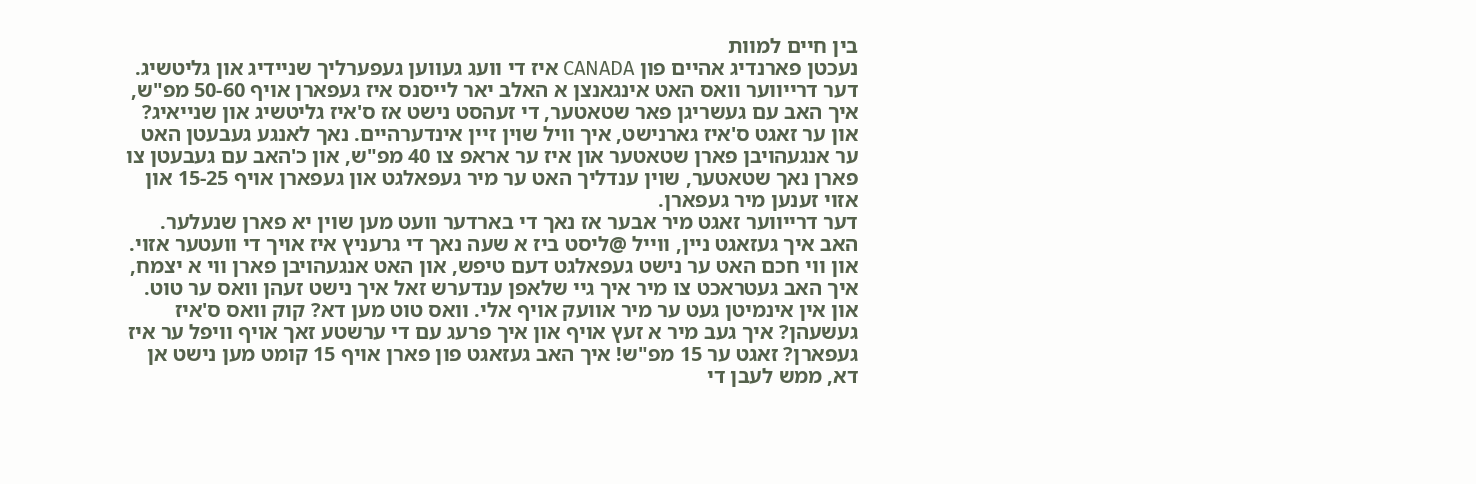בין חיים למוות
נעכטן פארנדיג אהיים פון CANADA איז די וועג געווען געפערליך שניידיג און גליטשיג.
דער דרייווער וואס האט אינגאנצן א האלב יאר לייסנס איז געפארן אויף 50-60 מפ"ש, איך האב עם געשריגן פאר שטאטער, די זעהסט נישט אז ס'איז גליטשיג און שנייאיג?
און ער זאגט ס'איז גארנישט, איך וויל שוין זיין אינדערהיים. נאך לאנגע געבעטן האט ער אנגעהויבן פארן שטאטער און איז ער אראפ צו 40 מפ"ש, און כ'האב עם געבעטן צו פארן נאך שטאטער, שוין ענדליך האט ער מיר געפאלגט און געפארן אויף 15-25 און אזוי זענען מיר געפארן.
דער דרייווער זאגט מיר אבער אז נאך די בארדער וועט מען שוין יא פארן שנעלער. האב איך געזאגט ניין, ווייל @ליסט ביז א שעה נאך די גרעניץ איז אויך די וועטער אזוי.
און ווי חכם האט ער נישט געפאלגט דעם טיפש, און האט אנגעהויבן פארן ווי א יצמח, איך האב געטראכט צו מיר איך גיי שלאפן ענדערש זאל איך נישט זעהן וואס ער טוט.
און אין אינמיטן געט ער מיר אוועק אויף אלי. וואס טוט מען דא? קוק וואס ס'איז געשעהן? איך געב מיר א זעץ אויף און איך פרעג עם די ערשטע זאך אויף וויפל ער איז געפארן? זאגט ער 15 מפ"ש! איך האב געזאגט פון פארן אויף 15 קומט מען נישט אן דא, ממש לעבן די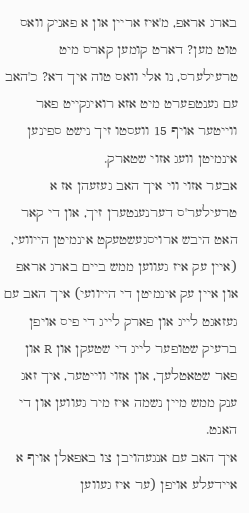בארג אראפ, מ'איז אריין און א פאניק וואס טוט מען? דארט קומען קארס מיט טרעילערס, נו אלי וואס טוה איך דא? כ'האב עם גענטפערט מיט אזא רואיגקייט פאר ווייטער אויף 15 וועסטו זיך נישט ספינען אינמיטן וועג אזוי שטארק.
אבער אזוי ווי איך האב געזעהן אז א טרעילער'ס דערנענטערן זיך, און די קאר האט היבש ארויסגעשטעקט אינמיטן הייוועי, (איין עק איז געווען ממש ביים בארג אראפ און איין עק אינמיטן די הייוועי) איך האב עם געזאגט לייג און פארק לייג די פיס אויפן ברעיק שטופער לייג די שטעקן און R און פאר שטאטלעך, און אזוי ווייטער, איך זאג ענק ממש מיין נשמה איז מיר געווען און די האנט.
איך האב עם אנגעהויבן צו באפאלן אויף א איידעלע אויפן (ער איז געווען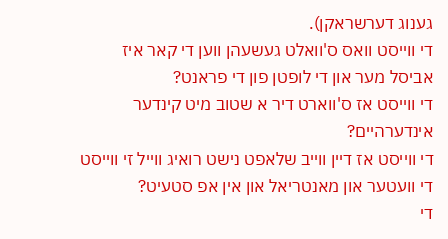גענוג דערשראקן).
די ווייסט וואס ס'וואלט געשעהן ווען די קאר איז אביסל מער און די לופטן פון די פראנט?
די ווייסט אז ס'ווארט דיר א שטוב מיט קינדער אינדערהיים?
די ווייסט אז דיין ווייב שלאפט נישט רואיג ווייל זי ווייסט די וועטער און מאנטריאל און אין אפ סטעיט?
די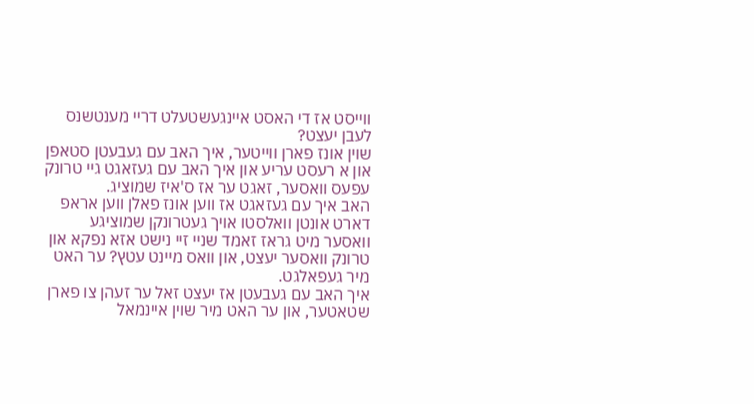ווייסט אז די האסט איינגעשטעלט דריי מענטשנס לעבן יעצט?
שוין אונז פארן ווייטער, איך האב עם געבעטן סטאפן און א רעסט עריע און איך האב עם געזאגט גיי טרונק עפעס וואסער, זאגט ער אז ס'איז שמוציג.
האב איך עם געזאגט אז ווען אונז פאלן ווען אראפ דארט אונטן וואלסטו אויך געטרונקן שמוציגע וואסער מיט גראז זאמד שניי זיי נישט אזא נפקא און טרונק וואסער יעצט, און וואס מיינט עטץ? ער האט מיר געפאלגט.
איך האב עם געבעטן אז יעצט זאל ער זעהן צו פארן שטאטער, און ער האט מיר שוין איינמאל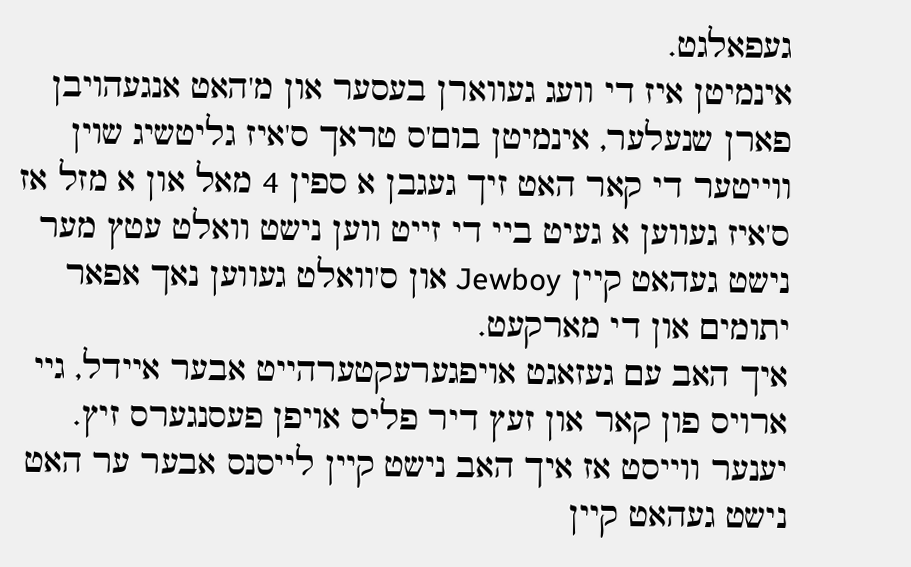געפאלגט.
אינמיטן איז די וועג געווארן בעסער און מ'האט אנגעהויבן פארן שנעלער, אינמיטן בום'ס טראך ס'איז גליטשיג שוין ווייטער די קאר האט זיך געגבן א ספין 4 מאל און א מזל אז ס'איז געווען א געיט ביי די זייט ווען נישט וואלט עטץ מער נישט געהאט קיין Jewboy און ס'וואלט געווען נאך אפאר יתומים און די מארקעט.
איך האב עם געזאגט אויפגערעקטערהייט אבער איידל, גיי ארויס פון קאר און זעץ דיר פליס אויפן פעסנגערס זיץ.
יענער ווייסט אז איך האב נישט קיין לייסנס אבער ער האט נישט געהאט קיין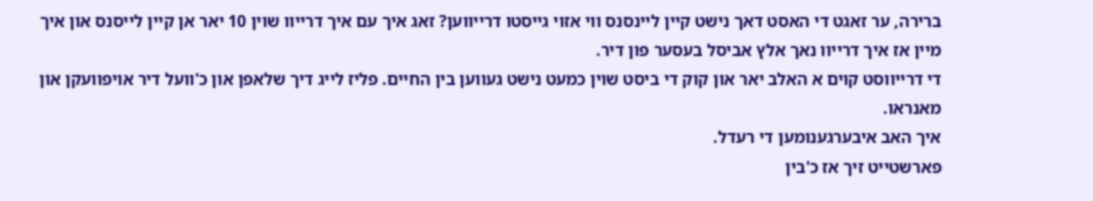ברירה, ער זאגט די האסט דאך נישט קיין ליינסנס ווי אזוי גייסטו דרייווען? זאג איך עם איך דרייוו שוין 10 יאר אן קיין לייסנס און איך מיין אז איך דרייוו נאך אלץ אביסל בעסער פון דיר.
די דרייווסט קוים א האלב יאר און קוק די ביסט שוין כמעט נישט געווען בין החיים. פליז לייג דיך שלאפן און כ'וועל דיר אויפוועקן און מאנראו.
איך האב איבערגענומען די רעדל.
פארשטייט זיך אז כ'בין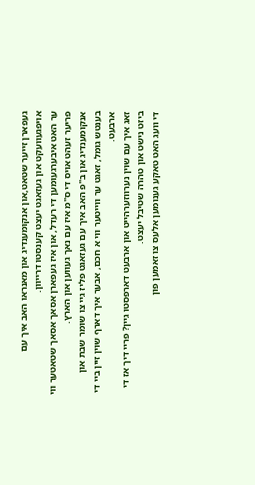געפארן זייער שטאט,און אנקומענדיג און מאנראו האב איך עם אויפגעוועקט און געזאגט יעצט קענסטו דרייוון.
ער האט איבערגעומען די רעדל, און איז געפארן אסאך אסאך שטאטער ווי פריער זעהט אויס די ס"מ איז עם נאך געווען און הארץ.
אנקומענדיג און ב"פ האב איך עם געזאגט פליז גיי צו שומר שבת און בענטש גומל, זאגט ער ווייטער ווי א חכם, אבער איך דארף שוין זיין ביי די ארבעט.
זאג איך עם שוין נערווזערהייט און ארבעט דארפסטו גיין? פריי דיך אז די ביזט נישט און טהרה שטיבל יעצט.
די וועג האט טאקע גענומען אלעס צו זאמען פון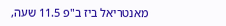מאנטריאל ביז ב"פ 11.5 שעה,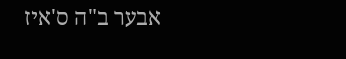אבער ב"ה ס'איז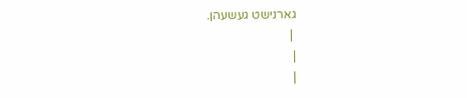גארנישט געשעהן.
 |
|
|